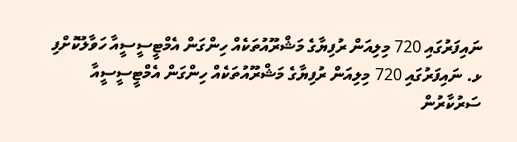ނައިފަރުގައި 720 މިލިއަން ރުފިޔާގެ މަޝްރޫއުތަކެއް ހިންގަން އެމްޓީސީސީއާ ހަވާލުކޮށްފި
ޅ. ނައިފަރުގައި 720 މިލިއަން ރުފިޔާގެ މަޝްރޫއުތަކެއް ހިންގަން އެމްޓީސީސީއާ ސަރުކާރުން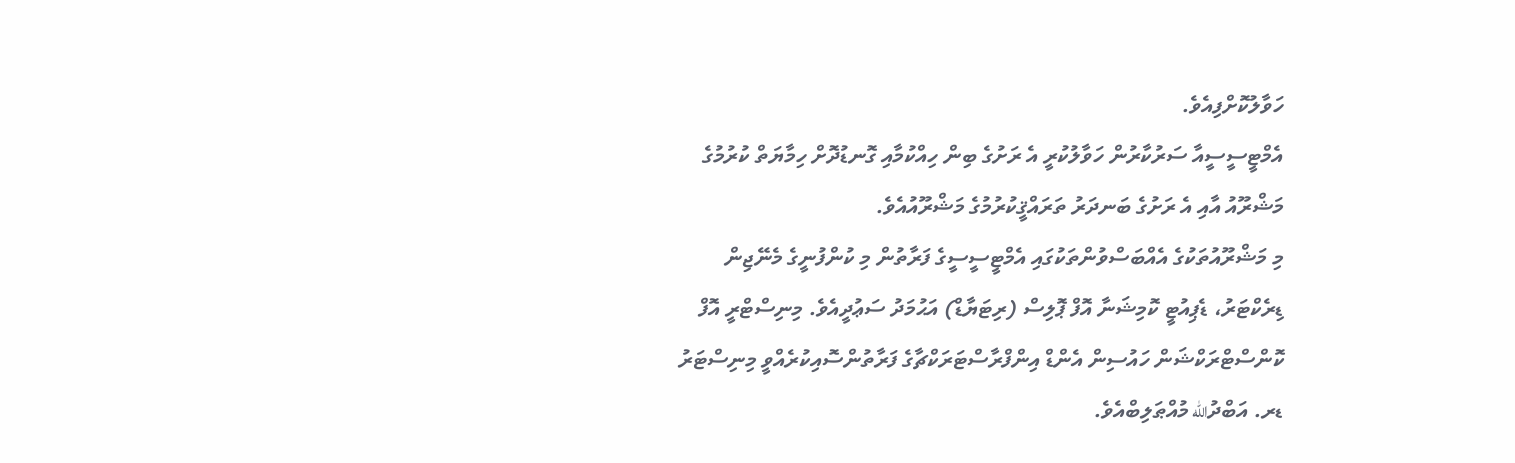ހަވާލުކޮށްފިއެވެ.
އެމްޓީސީސީއާ ސަރުކާރުން ހަވާލުކުރީ އެ ރަށުގެ ބިން ހިއްކުމާއި ގޮނޑުދޮށް ހިމާޔަތް ކުރުމުގެ މަޝްރޫއު އާއި އެ ރަށުގެ ބަނދަރު ތަރައްޤީކުރުމުގެ މަޝްރޫއުއެވެ.
މި މަޝްރޫއުތަކުގެ އެއްބަސްވުންތަކުގައި އެމްޓީސީސީގެ ފަރާތުން މި ކުންފުނީގެ މެނޭޖިން ޑިރެކްޓަރު، ޑެޕިއުޓީ ކޮމިޝަނާ އޮފް ޕޮލިސް (ރިޓަޔާޑް) އަޙުމަދު ސަޢުދީއެވެ. މިނިސްޓްރީ އޮފް ކޮންސްޓްރަކްޝަން ހައުސިން އެންޑް އިންފްރާސްޓަރަކްޗާގެ ފަރާތުންސޮއިކުރެއްވީ މިނިސްޓަރު ޑރ. އަބްދުالله މުއްޠަލިބްއެވެ.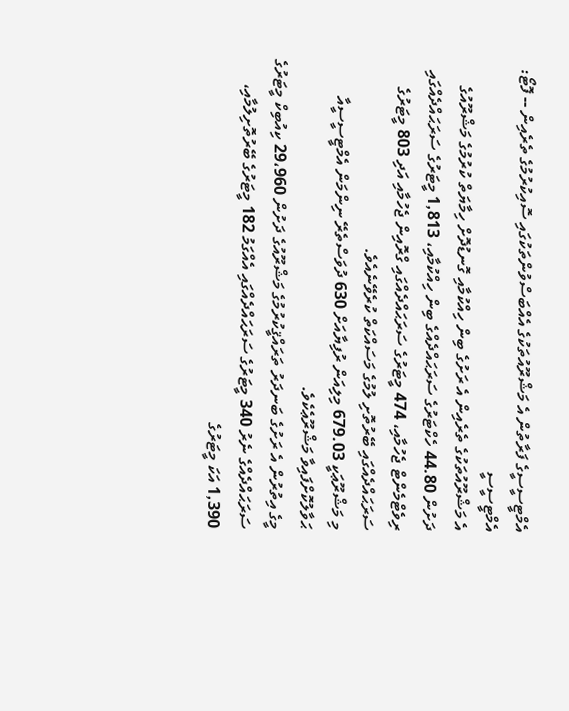އެމްޓީސީސީގެ ފަރާތުން އެ މަޝްރޫއުތަކުގެ އެއްބަސްވުންތަކުގައި ސޮއިކުރުމުގެ ތެރެއިން -- ފޮޓޯ: އެމްޓީސީސީ
އެ މަޝްރޫއުތަކުގެ ތެރެއިން އެ ރަށުގެ ބިން ހިއްކުމާއި ގޮނޑުދޮށް ހިމާޔަތް ކުރުމުގެ މަޝްރޫއުގެ ދަށުން 44.80 ހެކްޓަރުގެ ސަރަޙައްދެއްގެ ބިން ހިއްކުމާއި، 1,813 މީޓަރުގެ ސަރަޙައްދެއްގައި ރިވެޓްމެންޓް ޖެހުމާއި، 474 މީޓަރުގެ ސަރަޙައްދެއްގައި ގްރޮއިން ޖެހުމާއި އަދި 803 މީޓަރުގެ ސަރަޙައްދެއްގައި ބޭރުތޮށި ލުމުގެ މަސައްކަތް ކުރެވޭނެއެވެ.
މި މަޝްރޫޢަކީ 679.03 މިލިއަން ރުފިޔާއަށް 630 ދުވަސްތެރޭ ނިންމަން އެމްޓީސީސީއާ ޙަވާލުކޮށްފައިވާ މަޝްރޫޢެކެވެ.
މީގެ އިތުރުން އެ ރަށުގެ ބަނދަރު ތަރައްޤީކުރުމުގެ މަޝްރޫއުގެ ދަށުން 29،960 ކިއުބިކް މީޓަރުގެ ސަރަޙައްދެއްގެ ނެރު 340 މީޓަރުގެ ސަރަޙައްދެއްގައި އެއްގަމު 182 މީޓަރުގެ ބޭރުތޮށިލުމާއި، 1,390 އަކަ މީޓަރުގެ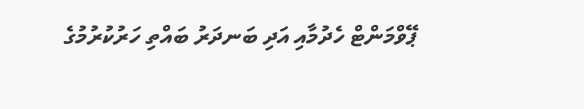ޕޭވްމަންޓް ހެދުމާއި އަދި ބަނދަރު ބައްތި ހަރުކުރުމުގެ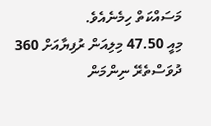މަސައްކަތް ހިމެނެއެވެ.
މިއީ 47.50 މިލިއަން ރުފިޔާއަށް 360 ދުވަސްތެރޭ ނިންމަން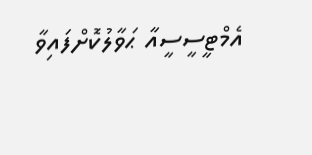އެމްޓީސީސީއާ ޙަވާލުކޮށްފައިވާ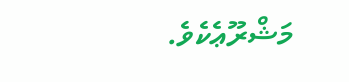މަޝްރޫޢެކެވެ.